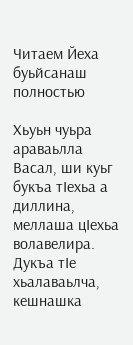Читаем Йеха буьйсанаш полностью

Хьуьн чуьра араваьлла Васал, ши куьг букъа тIехьа а диллина, меллаша цIехьа волавелира. Дукъа тIе хьалаваьлча, кешнашка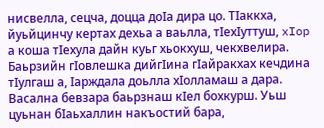нисвелла, сецча, доцца доIа дира цо. ТIаккха, йуьйцинчу кертах дехьа а ваьлла, тIехIуттуш, xIop а коша тIехула дайн куьг хьокхуш, чекхвелира. Баьрзийн гIовлешка дийгIина гIайракхах кечдина тIулгаш а, Iарждала доьлла хIолламаш а дара. Васална бевзара баьрзнаш кIел бохкурш. Уьш цуьнан бIаьхаллин накъостий бара,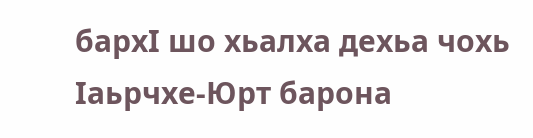бархI шо хьалха дехьа чохь Iаьрчхе-Юрт барона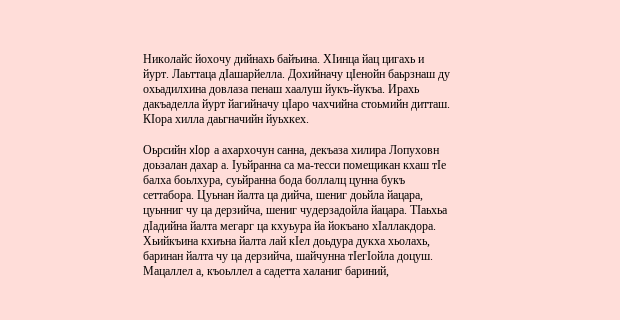Николайс йохочу дийнахь байъина. ХIинца йац цигахь и йурт. Лаьттаца дIашарйелла. Дохийначу цIенойн баьрзнаш ду охьадилхина довлаза пенаш хаалуш йукъ-йукъа. Ирахь дакъаделла йурт йагийначу цIаро чахчийна стоьмийн дитташ. КIора хилла даьгначийн йуьхкех.

Оьрсийн xIop а ахархочун санна, декъаза хилира Лопуховн доьзалан дахар а. Iуьйранна са ма-тесси помещикан кхаш тIе балха боьлхура, суьйранна бода боллалц цунна букъ сеттабора. Цуьнан йалта ца дийча, шениг доьйла йацара, цуьнниг чу ца дерзийча, шениг чудерзадойла йацара. ТIаьхьа дIадийна йалта мегарг ца кхуьура йа йокъано хIаллакдора. Хьийкъина кхиъна йалта лай кIел доьдура дукха хьолахь, баринан йалта чу ца дерзийча, шайчунна тIегIойла доцуш. Мацаллел а, къоьллел а садетта халаниг бариний,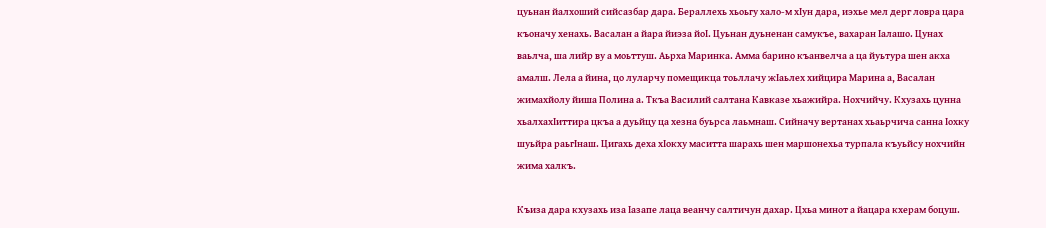цуьнан йалхоший сийсазбар дара. Бераллехь хьоьгу хало-м хIун дара, иэхье мел дерг ловра цара къоначу хенахь. Васалан а йара йиэза йоI. Цуьнан дуьненан самукъе, вахаран Iалашо. Цунах ваьлча, ша лийр ву а моьттуш. Аьрха Маринка. Амма барино къанвелча а ца йуьтура шен акха амалш. Лела а йина, цо луларчу помещикца тоьллачу жIаьлех хийцира Марина а, Васалан жимахйолу йиша Полина а. Ткъа Василий салтана Кавказе хьажийра. Нохчийчу. Кхузахь цунна хьалхахIиттира цкъа а дуьйцу ца хезна буьрса лаьмнаш. Сийначу вертанах хьаьрчича санна Iохку шуьйра раьгIнаш. Цигахь деха хIокху маситта шарахь шен маршонехьа турпала къуьйсу нохчийн жима халкъ.

Къиза дара кхузахь иза Iазапе лаца веанчу салтичун дахар. Цхьа минот а йацара кхерам боцуш.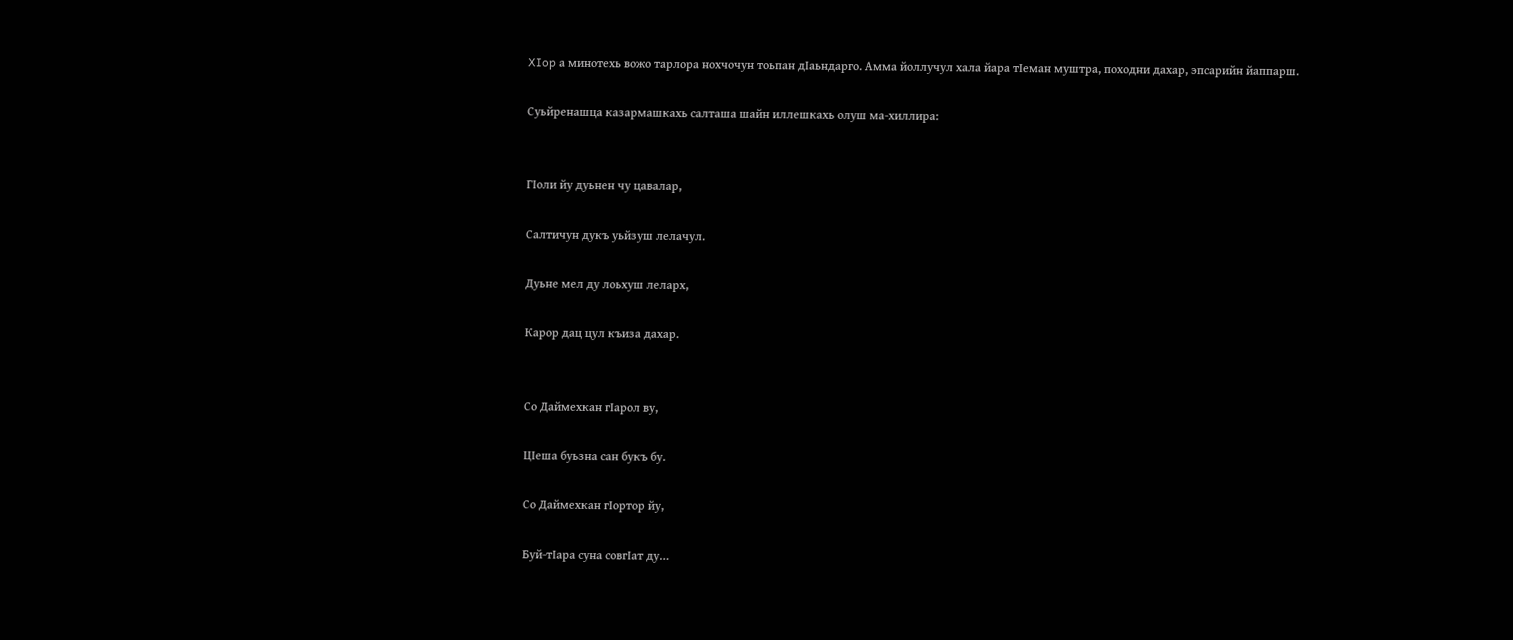XIop а минотехь вожо тарлора нохчочун тоьпан дIаьндарго. Амма йоллучул хала йара тIеман муштра, походни дахар, эпсарийн йаппарш.

Суьйренашца казармашкахь салташа шайн иллешкахь олуш ма-хиллира:


ГIоли йу дуьнен чу цавалар,

Салтичун дукъ уьйзуш лелачул.

Дуьне мел ду лоьхуш леларх,

Карор дац цул къиза дахар.


Со Даймехкан гIарол ву,

ЦIеша буьзна сан букъ бу.

Со Даймехкан гIортор йу,

Буй-тIара суна совгIат ду…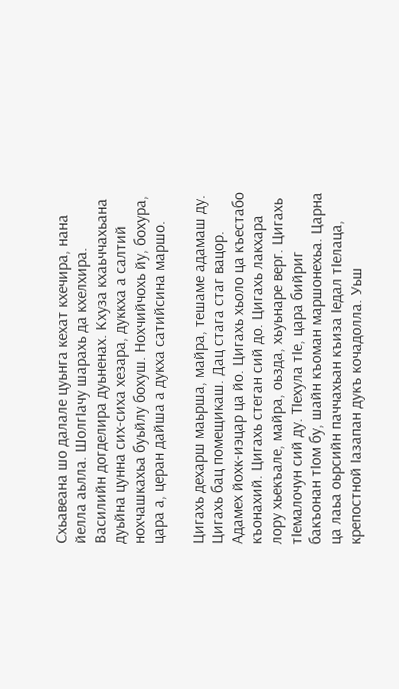Схьавеана шо далале цуьнга кехат кхечира, нана йелла аьлла. ШолгIачу шарахь да кхелхира. Василийн догделира дуьненах. Кхуза кхаьччахьана дуьйна цунна сих-сиха хезара, дуккха а салтий нохчашкахьа буьйлу бохуш. Нохчийчохь йу, бохура, цара а, церан дайша а дукха сатийсина маршо.

Цигахь дехарш маьрша, майра, тешаме адамаш ду. Цигахь бац помещикаш. Дац стага стаг вацор. Адамех йохк-иэцар ца йо. Цигахь хьоло ца къестабо къонахий. Цигахь стеган сий до. Цигахь лакхара лору хьекъале, майра, оьзда, хьуьнаре верг. Цигахь тIемалочун сий ду. ТIехула тIе, цара бийриг бакъонан тIом бу, шайн къоман маршонехьа. Царна ца лаьа оьрсийн паччахьан къиза Iедал тIелаца, крепостной Iазапан дукъ кочадолла. Уьш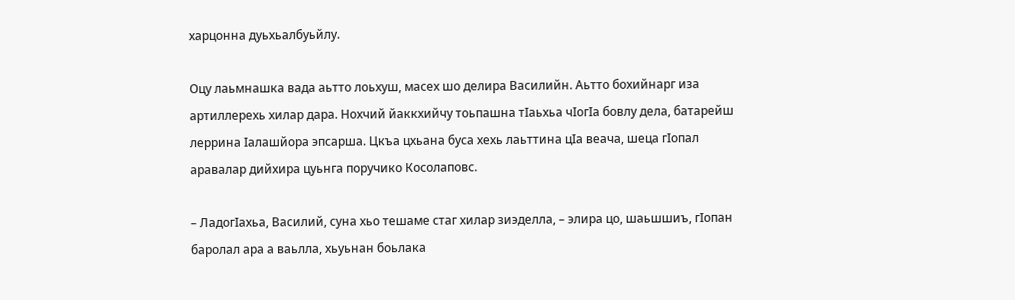харцонна дуьхьалбуьйлу.

Оцу лаьмнашка вада аьтто лоьхуш, масех шо делира Василийн. Аьтто бохийнарг иза артиллерехь хилар дара. Нохчий йаккхийчу тоьпашна тIаьхьа чIогIа бовлу дела, батарейш леррина Iалашйора эпсарша. Цкъа цхьана буса хехь лаьттина цIа веача, шеца гIопал аравалар дийхира цуьнга поручико Косолаповс.

– ЛадогIахьа, Василий, суна хьо тешаме стаг хилар зиэделла, – элира цо, шаьшшиъ, гIопан баролал ара а ваьлла, хьуьнан боьлака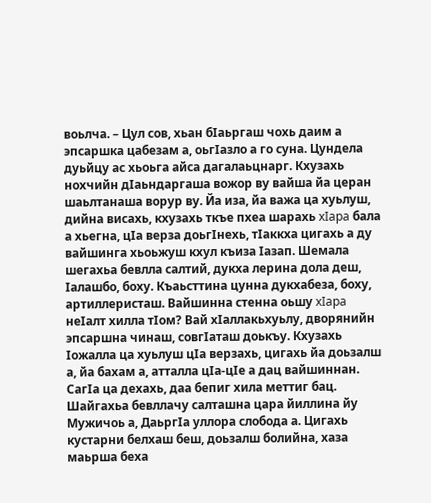воьлча. – Цул сов, хьан бIаьргаш чохь даим а эпсаршка цабезам а, оьгIазло а го суна. Цундела дуьйцу ас хьоьга айса дагалаьцнарг. Кхузахь нохчийн дIаьндаргаша вожор ву вайша йа церан шаьлтанаша ворур ву. Йа иза, йа важа ца хуьлуш, дийна висахь, кхузахь ткъе пхеа шарахь xIapa бала а хьегна, цIа верза доьгIнехь, тIаккха цигахь а ду вайшинга хьоьжуш кхул къиза Iазап. Шемала шегахьа бевлла салтий, дукха лерина дола деш, Iалашбо, боху. Къаьсттина цунна дукхабеза, боху, артиллеристаш. Вайшинна стенна оьшу xIapa неIалт хилла тIом? Вай хIаллакьхуьлу, дворянийн эпсаршна чинаш, совгIаташ доькъу. Кхузахь Iожалла ца хуьлуш цIа верзахь, цигахь йа доьзалш а, йа бахам а, атталла цIа-цIе а дац вайшиннан. CaгIa ца дехахь, даа бепиг хила меттиг бац. Шайгахьа бевллачу салташна цара йиллина йу Мужичоь а, ДаьргIа уллора слобода а. Цигахь кустарни белхаш беш, доьзалш болийна, хаза маьрша беха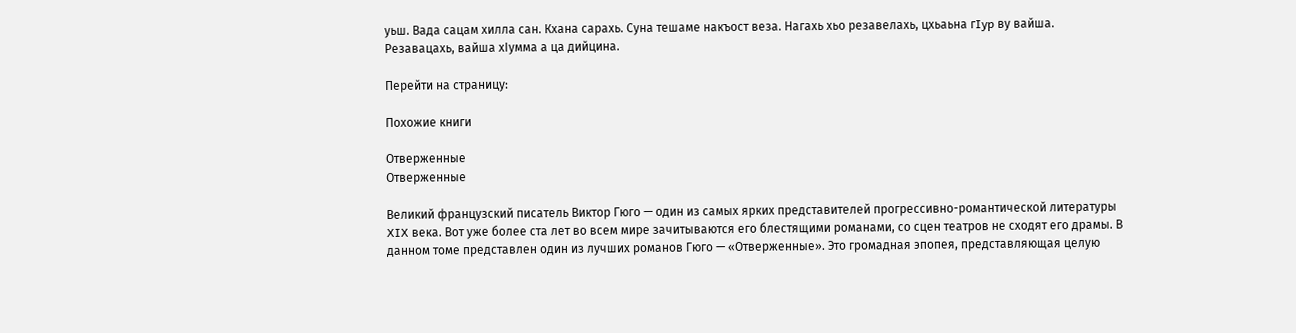уьш. Вада сацам хилла сан. Кхана сарахь. Суна тешаме накъост веза. Нагахь хьо резавелахь, цхьаьна гIyp ву вайша. Резавацахь, вайша хIумма а ца дийцина.

Перейти на страницу:

Похожие книги

Отверженные
Отверженные

Великий французский писатель Виктор Гюго — один из самых ярких представителей прогрессивно-романтической литературы XIX века. Вот уже более ста лет во всем мире зачитываются его блестящими романами, со сцен театров не сходят его драмы. В данном томе представлен один из лучших романов Гюго — «Отверженные». Это громадная эпопея, представляющая целую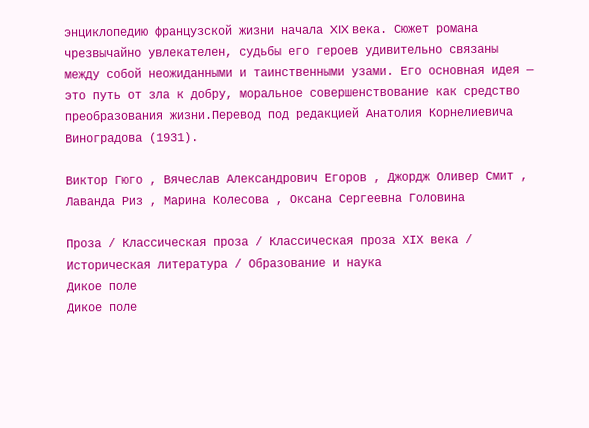энциклопедию французской жизни начала XIX века. Сюжет романа чрезвычайно увлекателен, судьбы его героев удивительно связаны между собой неожиданными и таинственными узами. Его основная идея — это путь от зла к добру, моральное совершенствование как средство преобразования жизни.Перевод под редакцией Анатолия Корнелиевича Виноградова (1931).

Виктор Гюго , Вячеслав Александрович Егоров , Джордж Оливер Смит , Лаванда Риз , Марина Колесова , Оксана Сергеевна Головина

Проза / Классическая проза / Классическая проза ХIX века / Историческая литература / Образование и наука
Дикое поле
Дикое поле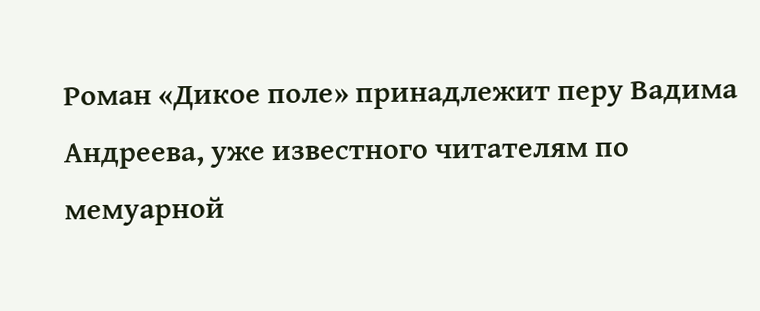Роман «Дикое поле» принадлежит перу Вадима Андреева, уже известного читателям по мемуарной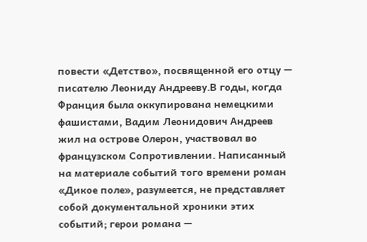повести «Детство», посвященной его отцу — писателю Леониду Андрееву.В годы, когда Франция была оккупирована немецкими фашистами, Вадим Леонидович Андреев жил на острове Олерон, участвовал во французском Сопротивлении. Написанный на материале событий того времени роман «Дикое поле», разумеется, не представляет собой документальной хроники этих событий; герои романа —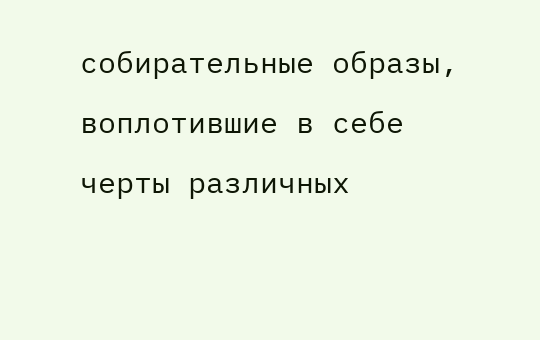собирательные образы, воплотившие в себе черты различных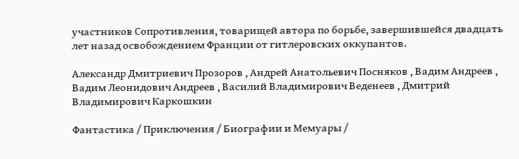участников Сопротивления, товарищей автора по борьбе, завершившейся двадцать лет назад освобождением Франции от гитлеровских оккупантов.

Александр Дмитриевич Прозоров , Андрей Анатольевич Посняков , Вадим Андреев , Вадим Леонидович Андреев , Василий Владимирович Веденеев , Дмитрий Владимирович Каркошкин

Фантастика / Приключения / Биографии и Мемуары /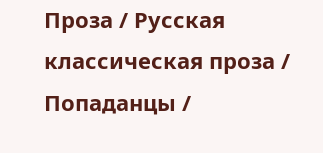Проза / Русская классическая проза / Попаданцы /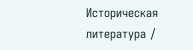Историческая литература /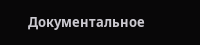Документальное